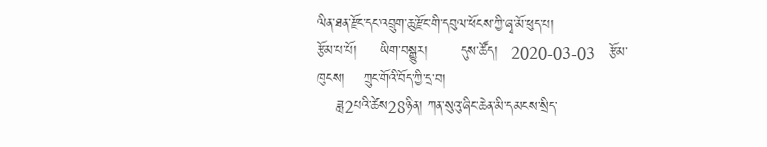ལིན་ཐན་རྫོང་དང་འབྲུག་ཆུ་རྫོང་གི་དབུལ་ཕོངས་ཀྱི་ཞྭ་མོ་ཕུད་པ།
རྩོམ་པ་པོ།     ཡིག་བསྒྱུར།       དུས་ཚོད།   2020-03-03   རྩོམ་ཁུངས།    ཀྲུང་གོའི་བོད་ཀྱི་དྲ་བ།
    ཟླ2པའི་ཚེས28ཉིན། ཀན་སུའུ་ཞིང་ཆེན་མི་དམངས་སྲིད་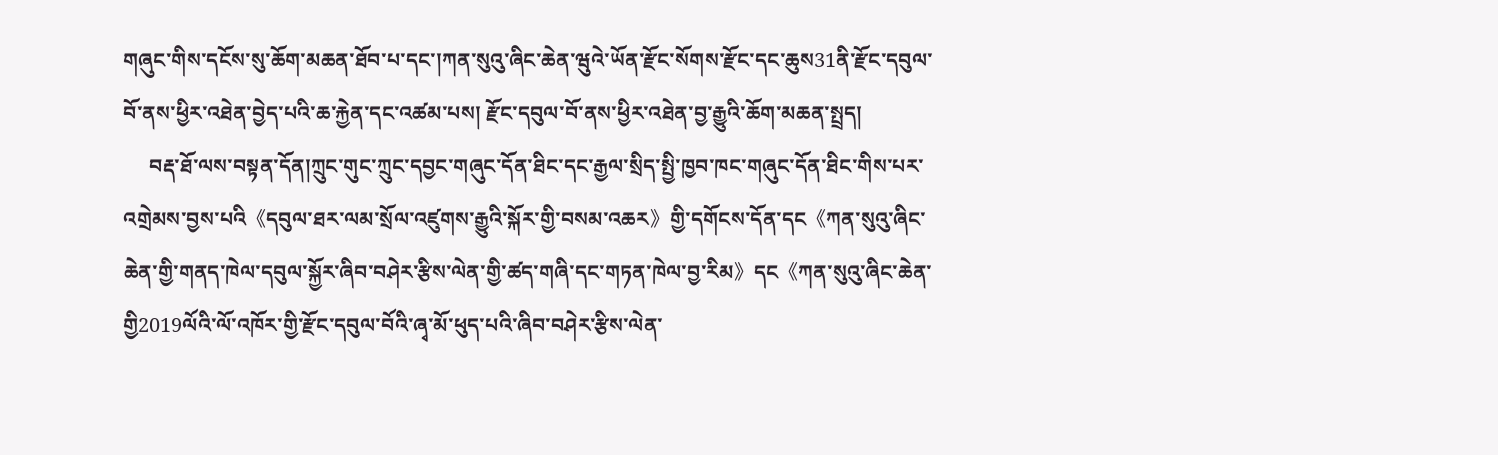གཞུང་གིས་དངོས་སུ་ཆོག་མཆན་ཐོབ་པ་དང་།ཀན་སུའུ་ཞིང་ཆེན་ཝུའེ་ཡོན་རྫོང་སོགས་རྫོང་དང་ཆུས31ནི་རྫོང་དབུལ་བོ་ནས་ཕྱིར་འཐེན་བྱེད་པའི་ཆ་རྐྱེན་དང་འཚམ་པས། རྫོང་དབུལ་བོ་ནས་ཕྱིར་འཐེན་བྱ་རྒྱུའི་ཆོག་མཆན་སྤྲད།
     བརྡ་ཐོ་ལས་བསྟན་དོན།ཀྲུང་གུང་ཀྲུང་དབྱང་གཞུང་དོན་ཐིང་དང་རྒྱལ་སྲིད་སྤྱི་ཁྱབ་ཁང་གཞུང་དོན་ཐིང་གིས་པར་འགྲེམས་བྱས་པའི《དབུལ་ཐར་ལམ་སྲོལ་འཛུགས་རྒྱུའི་སྐོར་གྱི་བསམ་འཆར》གྱི་དགོངས་དོན་དང《ཀན་སུའུ་ཞིང་ཆེན་གྱི་གནད་ཁེལ་དབུལ་སྐྱོར་ཞིབ་བཤེར་རྩིས་ལེན་གྱི་ཚད་གཞི་དང་གཏན་ཁེལ་བྱ་རིམ》དང《ཀན་སུའུ་ཞིང་ཆེན་གྱི2019ལོའི་ལོ་འཁོར་གྱི་རྫོང་དབུལ་བོའི་ཞྭ་མོ་ཕུད་པའི་ཞིབ་བཤེར་རྩིས་ལེན་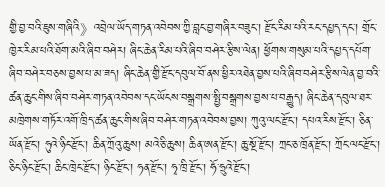གྱི་བྱ་བའི་ཇུས་གཞིའི》འབྲེལ་ཡོད་གཏན་འབེབས་ཀྱི་བླང་བྱ་གཞིར་བཟུང་། རྫོང་རིམ་པའི་རང་དཔྱད་དང་། གྲོང་ཁྱེར་རིམ་པའི་ཐོག་མའི་ཞིབ་བཤེར། ཞིང་ཆེན་རིམ་པའི་ཞིབ་བཤེར་རྩིས་ལེན། ཕྱོགས་གསུམ་པའི་དཔྱད་དཔོག་ཞིབ་བཤེར་བཅས་བྱས་པ་མ་ཟད། ཞིང་ཆེན་གྱི་རྫོང་དབུལ་བོ་ནས་ཕྱིར་འཐེན་བྱས་པའི་ཞིབ་བཤེར་རྩིས་ལེན་བྱ་བའི་ཚན་ཆུང་གིས་ཞིབ་བཤེར་གཏན་འབེབས་དང་ཡོངས་བསྒྲགས་སྤྱི་བསྒྲགས་བྱས་པ་བརྒྱུད། ཞིང་ཆེན་དབུལ་ཐར་མཁྲེགས་གཏོར་འགོ་ཁྲིད་ཚན་ཆུང་གིས་ཞིབ་བཤེར་གཏན་འབེབས་བྱས། ཀུའུ་ལང་རྫོང་། དཔའ་རིས་རྫོང་། ཅིན་ཡོན་རྫོང་། ཧུའེ་ཉིང་རྫོང་། ཆིན་ཀྲོའུ་ཆུས། མའེ་ཅི་ཆུས། ཆིན་ཨན་རྫོང་། ཆུ་སྔོ་རྫོང་། ཀྲང་ཅ་ཁྲོན་རྫོང་། ཀྲོང་ལང་རྫོང་། ཅིང་ཉིང་རྫོང་། ཆིང་ཁྲེང་རྫོང་། ཉིང་རྫོང་། ཧན་རྫོང་། ཧྭ་ཁྲི་རྫོང་། ཧོ་ཧྲུའེ་རྫོང་།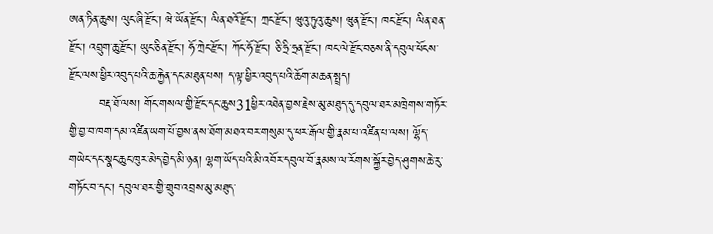ཨན་ཏིན་ཆུས། ལུང་ཞི་རྫོང་། ཝེ་ཡོན་རྫོང་། ལིན་ཐའོ་རྫོང་། ཀྲང་རྫོང་། ཝུའུ་ཏུའུ་ཆུས། ཝུན་རྫོང་། ཁང་རྫོང་། ལིན་ཐན་རྫོང་། འབྲུག་ཆུ་རྫོང་། ཡུང་ཅིན་རྫོང་། ཧོ་ཀྲེང་རྫོང་། ཀོང་ཧོ་རྫོང་། ཅི་ཧྲི་ཧྲན་རྫོང་། ཁང་ལེ་རྫོང་བཅས་ནི་དབུལ་ཕོངས་རྫོང་ལས་ཕྱིར་འབུད་པའི་ཆ་རྐྱེན་དང་མཐུན་པས། ད་ལྟ་ཕྱིར་འབུད་པའི་ཆོག་མཆན་སྤྲད།
       བརྡ་ཐོ་ལས། གོང་གསལ་གྱི་རྫོང་དང་ཆུས31ཕྱིར་འཐེན་བྱས་རྗེས་མུ་མཐུད་དུ་དབུལ་ཐར་མཁྲེགས་གཏོར་གྱི་བྱ་བ་ཁག་དམ་འཛིན་ཡག་པོ་བྱས་ནས་ཐོག་མཐའ་བར་གསུམ་དུ་ཕར་རྒོལ་གྱི་རྣམ་པ་འཛིན་པ་ལས། ལྷོད་གཡེང་དང་སྣང་ཆུང་ཁུར་མེད་བྱེད་མི་ཉན། ལྷག་ཡོད་པའི་མི་འབོར་དབུལ་བོ་རྣམས་ལ་རོགས་སྐྱོར་བྱེད་ཤུགས་ཆེ་རུ་གཏོང་བ་དང་། དབུལ་ཐར་གྱི་གྲུབ་འབྲས་མུ་མཐུད་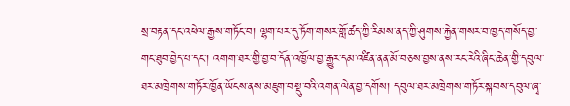སྲ་བརྟན་དང་འཕེལ་རྒྱས་གཏོང་བ། ལྷག་པར་དུ་ཏོག་གསར་གློ་ཚད་ཀྱི་རིམས་ནད་ཀྱི་ཤུགས་རྐྱེན་གསར་བ་ཁྱད་གསོད་བྱ་གང་ཐུབ་བྱེད་པ་དང་། འགག་ཐར་གྱི་བྱ་བ་དོན་འཁྱོལ་བྱ་རྒྱུར་དམ་འཛིན་ནན་མོ་བཅས་བྱས་ནས་རང་རེའི་ཞིང་ཆེན་གྱི་དབུལ་ཐར་མཁྲེགས་གཏོར་ཁྱོན་ཡོངས་ནས་མཇུག་བསྡུ་བའི་འགན་ལེན་བྱ་དགོས། དབུལ་ཐར་མཁྲེགས་གཏོར་སྐབས་དབུལ་ཞྭ་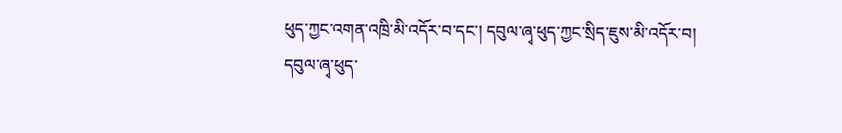ཕུད་ཀྱང་འགན་འཁྲི་མི་འདོར་བ་དང་། དབུལ་ཞྭ་ཕུད་ཀྱང་སྲིད་ཇུས་མི་འདོར་བ། དབུལ་ཞྭ་ཕུད་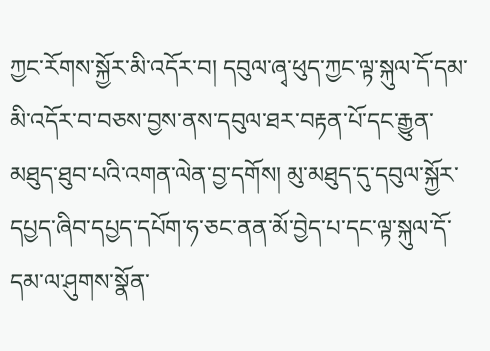ཀྱང་རོགས་སྐྱོར་མི་འདོར་བ། དབུལ་ཞྭ་ཕུད་ཀྱང་ལྟ་སྐུལ་དོ་དམ་མི་འདོར་བ་བཅས་བྱས་ནས་དབུལ་ཐར་བརྟན་པོ་དང་རྒྱུན་མཐུད་ཐུབ་པའི་འགན་ལེན་བྱ་དགོས། མུ་མཐུད་དུ་དབུལ་སྐྱོར་དཔྱད་ཞིབ་དཔྱད་དཔོག་ཧ་ཅང་ནན་མོ་བྱེད་པ་དང་ལྟ་སྐུལ་དོ་དམ་ལ་ཤུགས་སྣོན་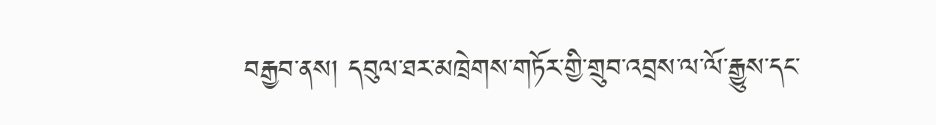བརྒྱབ་ནས། དབུལ་ཐར་མཁྲེགས་གཏོར་གྱི་གྲུབ་འབྲས་ལ་ལོ་རྒྱུས་དང་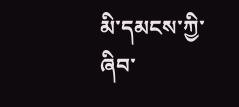མི་དམངས་ཀྱི་ཞིབ་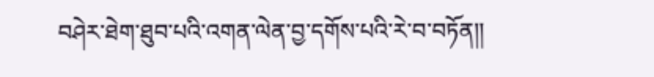བཤེར་ཐེག་ཐུབ་པའི་འགན་ལེན་བྱ་དགོས་པའི་རེ་བ་བཏོན།།